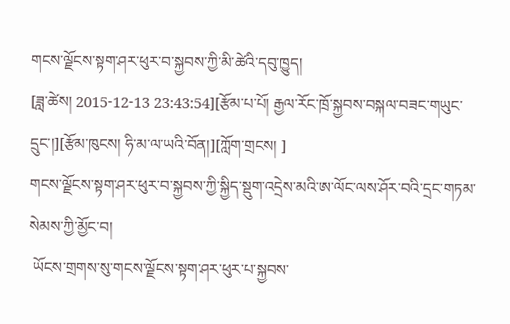གངས་ལྗོངས་སྟག་ཤར་ཕུར་བ་སྐྱབས་ཀྱི་མི་ཚེའི་དབུ་ཁྱུད།
[ཟླ་ཚེས། 2015-12-13 23:43:54][རྩོམ་པ་པོ། རྒྱལ་རོང་ཁྲོ་སྐྱབས་བསྐལ་བཟང་གཡུང་དྲུང་།][རྩོམ་ཁུངས། ཧི་མ་ལ་ཡའི་བོན།][ཀློག་གྲངས། ]
གངས་ལྗོངས་སྟག་ཤར་ཕུར་བ་སྐྱབས་ཀྱི་སྐྱིད་སྡུག་འདྲེས་མའི་ཨ་ལོང་ལས་ཤོར་བའི་དྲང་གཏམ་སེམས་ཀྱི་མྱོང་བ།
 ཡོངས་གྲགས་སུ་གངས་ལྗོངས་སྟག་ཤར་ཕུར་པ་སྐྱབས་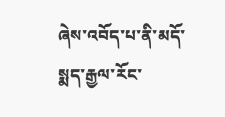ཞེས་འབོད་པ་ནི་མདོ་སྨད་རྒྱལ་རོང་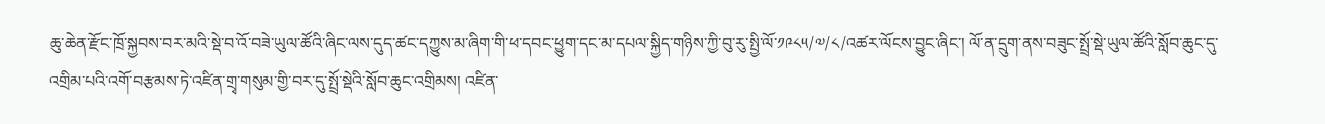ཆུ་ཆེན་རྫོང་ཁྲོ་སྐྱབས་བར་མའི་སྡེ་བ་འོ་བཟེ་ཡུལ་ཚོའི་ཞིང་ལས་དུད་ཚང་དཀྱུས་མ་ཞིག་གི་ཕ་དབང་ཕྱུག་དང་མ་དཔལ་སྐྱིད་གཉིས་ཀྱི་བུ་རུ་སྤྱི་ལོ་༡༩༨༥/༧/༨/འཚར་ལོངས་བྱུང་ཞིང་། ལོ་ན་དྲུག་ནས་བཟུང་སྤྲོ་སྡེ་ཡུལ་ཚོའི་སློབ་ཆུང་དུ་འགྲིམ་པའི་འགོ་བརྩམས་ཏེ་འཛིན་གྲྭ་གསུམ་གྱི་བར་དུ་སྤྲོ་སྡེའི་སློབ་ཆུང་འགྲིམས། འཛིན་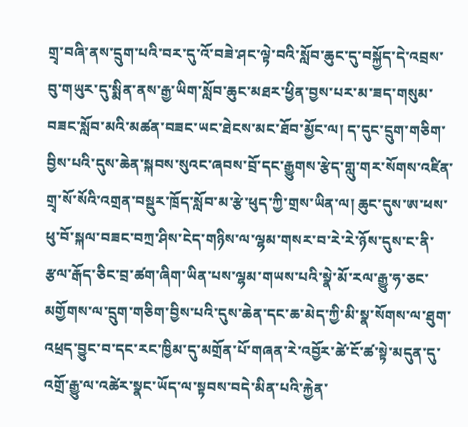གྲྭ་བཞི་ནས་དྲུག་པའི་བར་དུ་འོ་བཟེ་ཤང་ལྟེ་བའི་སློབ་ཆུང་དུ་བསྐྱོད་དེ་འབྲས་བུ་གཡུར་དུ་སྨིན་ནས་རྒྱ་ཡིག་སློབ་ཆུང་མཐར་ཕྱིན་བྱས་པར་མ་ཟད་གསུམ་བཟང་སློབ་མའི་མཚན་བཟང་ཡང་ཐེངས་མང་ཐོབ་མྱོང་ལ། ད་དུང་དྲུག་གཅིག་བྱིས་པའི་དུས་ཆེན་སྐབས་སུའང་ཞབས་བྲོ་དང་རྒྱུགས་རྩེད་གླུ་གར་སོགས་འཛིན་གྲྭ་སོ་སོའི་འགྲན་བསྡུར་ཁྲོད་སློབ་མ་རྩེ་ཕུད་ཀྱི་གྲས་ཡིན་ལ། ཆུང་དུས་ཨ་ཕས་ཕུ་བོ་སྐལ་བཟང་བཀྲ་ཤིས་ངེད་གཉིས་ལ་ལྷམ་གསར་བ་རེ་རེ་ཉོས་དུས་ང་ནི་རྩལ་རྒོད་ཅིང་བྲ་ཚག་ཞིག་ཡིན་པས་ལྷམ་གཡས་པའི་སྣེ་མོ་རལ་རྒྱུ་ཧ་ཅང་མགྱོགས་ལ་དྲུག་གཅིག་བྱིས་པའི་དུས་ཆེན་དང་ཆ་མེད་ཀྱི་མི་སྣ་སོགས་ལ་ཐུག་འཕྲད་བྱུང་བ་དང་རང་ཁྱིམ་དུ་མགྲོན་པོ་གཞན་རེ་འབྱོར་ཚེ་ངོ་ཚ་སྟེ་མདུན་དུ་འགྲོ་རྒྱུ་ལ་འཚེར་སྣང་ཡོད་ལ་སྟབས་བདེ་མིན་པའི་རྐྱེན་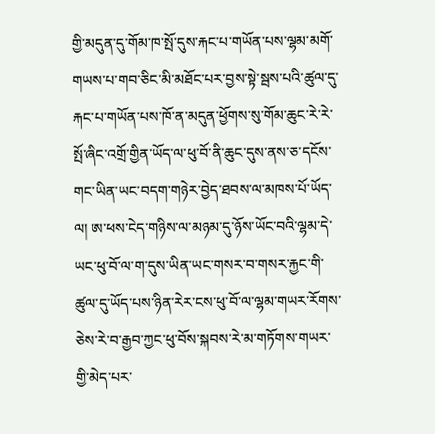གྱི་མདུན་དུ་གོམ་ཁ་སྤོ་དུས་རྐང་པ་གཡོན་པས་ལྷམ་མགོ་གཡས་པ་གབ་ཅིང་མི་མཐོང་པར་བྱས་སྟེ་སྦས་པའི་ཚུལ་དུ་རྐང་པ་གཡོན་པས་ཁོ་ན་མདུན་ཕྱོགས་སུ་གོམ་ཆུང་རེ་རེ་སྤོ་ཞིང་འགྲོ་གྱིན་ཡོད་ལ་ཕུ་བོ་ནི་ཆུང་དུས་ནས་ཅ་དངོས་གང་ཡིན་ཡང་བདག་གཉེར་བྱེད་ཐབས་ལ་མཁས་པོ་ཡོད་ལ། ཨ་ཕས་ངེད་གཉིས་ལ་མཉམ་དུ་ཉོས་ཡོང་བའི་ལྷམ་དེ་ཡང་ཕུ་བོ་ལ་ག་དུས་ཡིན་ཡང་གསར་བ་གསར་རྐྱང་གི་ཚུལ་དུ་ཡོད་པས་ཉིན་རེར་ངས་ཕུ་བོ་ལ་ལྷམ་གཡར་རོགས་ཅེས་རེ་བ་རྒྱབ་ཀྱང་ཕུ་བོས་སྐབས་རེ་མ་གཏོགས་གཡར་གྱི་མེད་པར་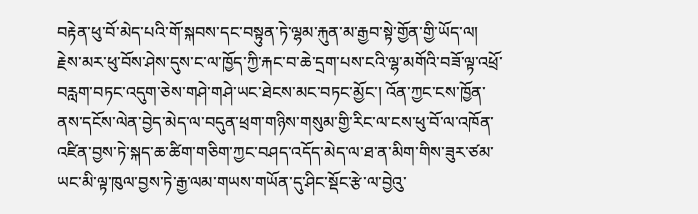བརྟེན་ཕུ་བོ་མེད་པའི་གོ་སྐབས་དང་བསྟུན་ཏེ་ལྷམ་རྐུན་མ་རྒྱབ་སྟེ་གྱོན་གྱི་ཡོད་ལ། རྗེས་མར་ཕུ་བོས་ཤེས་དུས་ང་ལ་ཁྱོད་ཀྱི་རྐང་བ་ཆེ་དྲག་པས་ངའི་ལྷ་མགོའི་བཟོ་ལྟ་འཕྲོ་བརླག་བཏང་འདུག་ཅེས་གཤེ་གཤེ་ཡང་ཐེངས་མང་བཏང་མྱོང་། འོན་ཀྱང་ངས་ཁྱོན་ནས་དངོས་ལེན་བྱེད་མེད་ལ་བདུན་ཕྲག་གཉིས་གསུམ་གྱི་རིང་ལ་ངས་ཕུ་བོ་ལ་འཁོན་འཛིན་བྱས་ཏེ་སྐད་ཆ་ཚིག་གཅིག་ཀྱང་བཤད་འདོད་མེད་ལ་ཐ་ན་མིག་གིས་ཟུར་ཙམ་ཡང་མི་ལྟ་ཁུལ་བྱས་ཏེ་རྒྱ་ལམ་གཡས་གཡོན་དུ་ཤིང་སྡོང་རྩེ་ལ་བྱེའུ་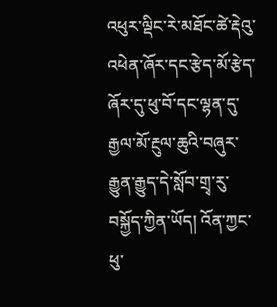འཕུར་ལྡིང་རེ་མཐོང་ཚེ་རྡེའུ་འཕེན་ཞོར་དང་རྩེད་མོ་རྩེད་ཞོར་དུ་ཕུ་བོ་དང་ལྷན་དུ་རྒྱལ་མོ་རྔུལ་ཆུའི་བཞུར་རྒྱུན་རྒྱུད་དེ་སློབ་གྲྭ་རུ་བསྐྱོད་ཀྱིན་ཡོད། འོན་ཀྱང་ཕུ་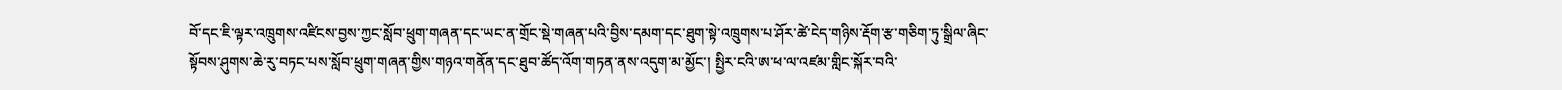བོ་དང་ཇི་ལྟར་འཁྲུགས་འཛིངས་བྱས་ཀྱང་སློབ་ཕྲུག་གཞན་དང་ཡང་ན་གྲོང་སྡེ་གཞན་པའི་བྱིས་དམག་དང་ཐུག་སྟེ་འཁྲུགས་པ་ཤོར་ཚེ་ངེད་གཉིས་རྡོག་རྩ་གཅིག་ཏུ་སྒྲིལ་ཞིང་སྟོབས་ཤུགས་ཆེ་རུ་བཏང་པས་སློབ་ཕྲུག་གཞན་གྱིས་གཉའ་གནོན་དང་ཐུབ་ཚོད་འོག་གཏན་ནས་འདུག་མ་མྱོང་། སྤྱིར་ངའི་ཨ་ཕ་ལ་འཛམ་གླིང་སྐོར་བའི་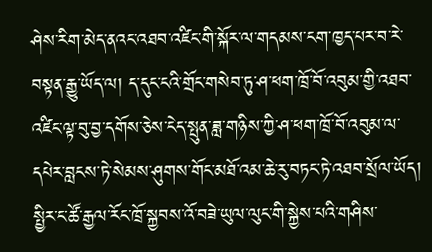ཤེས་རིག་མེད་ནའང་འཐབ་འཛིང་གི་སྐོར་ལ་གདམས་ངག་ཁྱད་པར་བ་རེ་བསྟན་རྒྱུ་ཡོད་ལ། ད་དུང་ངའི་གྲོང་གསེབ་ཏུ་ཤ་ཕག་ཁྲོ་བོ་འབུམ་གྱི་འཐབ་འཛིང་ལྟ་བུ་བྱ་དགོས་ཅེས་ངེད་སྤུན་ཟླ་གཉིས་ཀྱི་ཤ་ཕག་ཁྲོ་བོ་འབུམ་ལ་དཔེར་བླངས་ཏེ་སེམས་ཤུགས་གོང་མཐོ་འམ་ཆེ་རུ་བཏང་ཏེ་འཐབ་སྲོལ་ཡོད། སྤྱིར་ང་ཚོ་རྒྱལ་རོང་ཁྲོ་སྐྱབས་འོ་བཟེ་ཡུལ་ལུང་གི་སྐྱེས་པའི་གཤིས་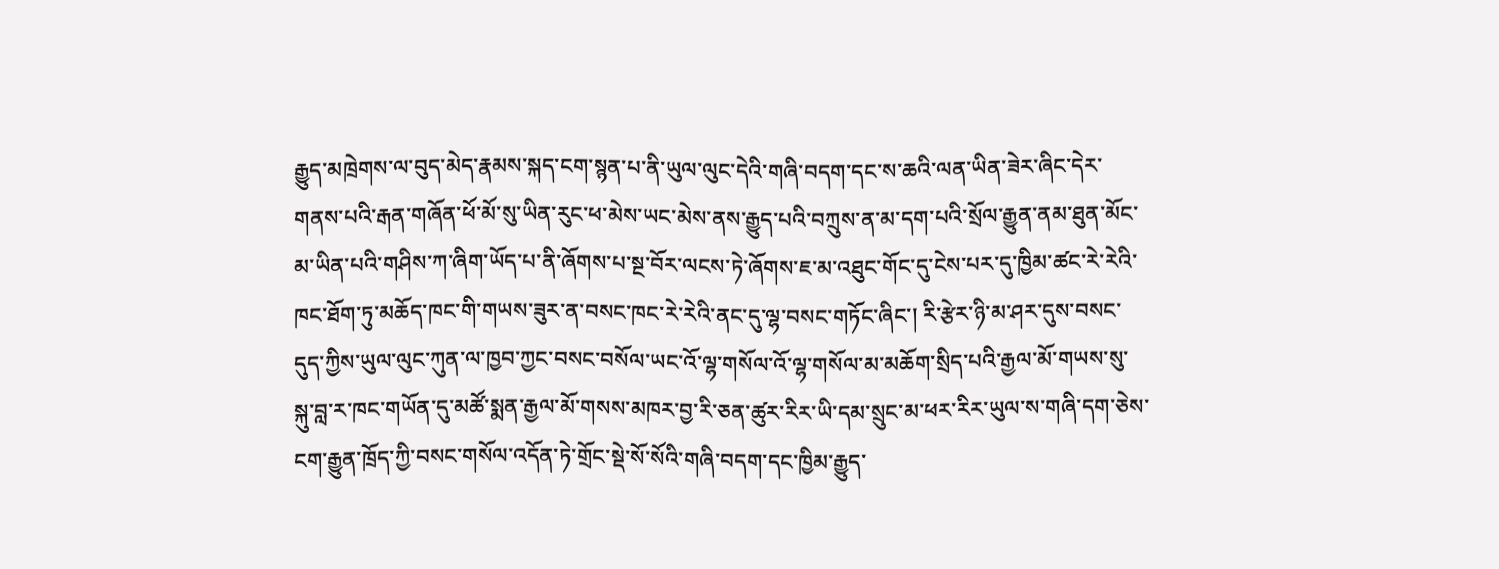རྒྱུད་མཁྲེགས་ལ་བུད་མེད་རྣམས་སྐད་ངག་སྙན་པ་ནི་ཡུལ་ལུང་དེའི་གཞི་བདག་དང་ས་ཆའི་ལན་ཡིན་ཟེར་ཞིང་དེར་གནས་པའི་རྒན་གཞོན་ཕོ་མོ་སུ་ཡིན་རུང་ཕ་མེས་ཡང་མེས་ནས་རྒྱུད་པའི་བཀྲུས་ན་མ་དག་པའི་སྲོལ་རྒྱུན་ནམ་ཐུན་མོང་མ་ཡིན་པའི་གཤིས་ཀ་ཞིག་ཡོད་པ་ནི་ཞོགས་པ་སྔ་བོར་ལངས་ཏེ་ཞོགས་ཇ་མ་འཐུང་གོང་དུ་ངེས་པར་དུ་ཁྱིམ་ཚང་རེ་རེའི་ཁང་ཐོག་ཏུ་མཆོད་ཁང་གི་གཡས་ཟུར་ན་བསང་ཁང་རེ་རེའི་ནང་དུ་ལྷ་བསང་གཏོང་ཞིང་། རི་རྩེར་ཉི་མ་ཤར་དུས་བསང་དུད་ཀྱིས་ཡུལ་ལུང་ཀུན་ལ་ཁྱབ་ཀྱང་བསང་བསོལ་ཡང་འོ་ལྷ་གསོལ་འོ་ལྷ་གསོལ་མ་མཆོག་སྲིད་པའི་རྒྱལ་མོ་གཡས་སུ་སྐུ་བླ་ར་ཁང་གཡོན་དུ་མཚོ་སྨན་རྒྱལ་མོ་གསས་མཁར་བྱ་རི་ཅན་ཚུར་རིར་ཡི་དམ་སྲུང་མ་ཕར་རིར་ཡུལ་ས་གཞི་དག་ཅེས་ངག་རྒྱུན་ཁྲོད་ཀྱི་བསང་གསོལ་འདོན་ཏེ་གྲོང་སྡེ་སོ་སོའི་གཞི་བདག་དང་ཁྱིམ་རྒྱུད་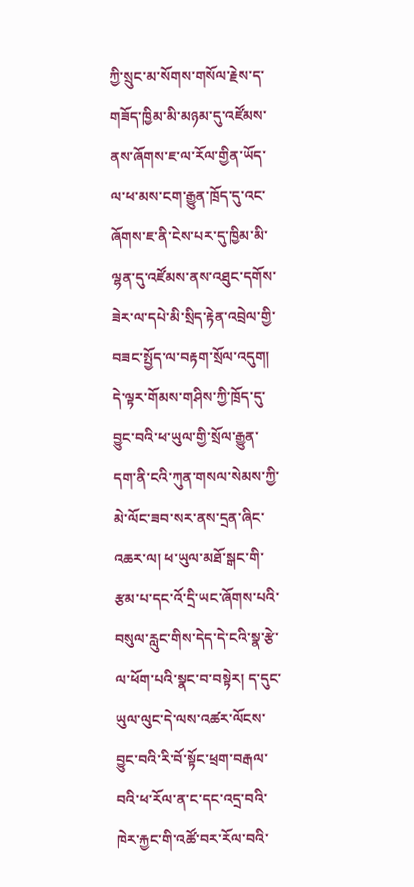ཀྱི་སྲུང་མ་སོགས་གསོལ་རྗེས་ད་གཟོད་ཁྱིམ་མི་མཉམ་དུ་འཛོམས་ནས་ཞོགས་ཇ་ལ་རོལ་གྱིན་ཡོད་ལ་ཕ་མས་ངག་རྒྱུན་ཁྲོད་དུ་འང་ཞོགས་ཇ་ནི་ངེས་པར་དུ་ཁྱིམ་མི་ལྷན་དུ་འཛོམས་ནས་འཐུང་དགོས་ཟེར་ལ་དཔེ་མི་སྲིད་རྟེན་འབྲེལ་གྱི་བཟང་སྤྱོད་ལ་བརྟག་སྲོལ་འདུག། དེ་ལྟར་གོམས་གཤིས་ཀྱི་ཁྲོད་དུ་བྱུང་བའི་ཕ་ཡུལ་གྱི་སྲོལ་རྒྱུན་དག་ནི་ངའི་ཀུན་གསལ་སེམས་ཀྱི་མེ་ལོང་ཟབ་སར་ནས་དྲན་ཞིང་འཆར་ལ། ཕ་ཡུལ་མཐོ་སྒང་གི་རྩམ་པ་དང་འོ་དྲི་ཡང་ཞོགས་པའི་བསུལ་རླུང་གིས་དེད་དེ་ངའི་སྣ་རྩེ་ལ་ཕོག་པའི་སྣང་བ་བསྟེར། ད་དུང་ཡུལ་ལུང་དེ་ལས་འཚར་ལོངས་བྱུང་བའི་རི་བོ་སྟོང་ཕྲག་བརྒལ་བའི་ཕ་རོལ་ན་ང་དང་འདྲ་བའི་ཁེར་རྐྱང་གི་འཚོ་བར་རོལ་བའི་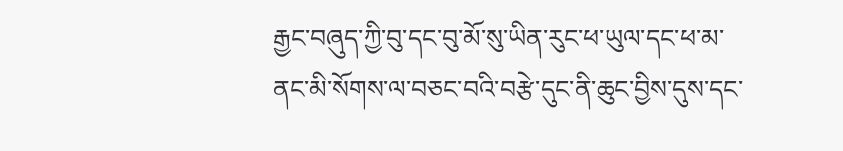རྒྱང་བཞུད་ཀྱི་བུ་དང་བུ་མོ་སུ་ཡིན་རུང་ཕ་ཡུལ་དང་ཕ་མ་ནང་མི་སོགས་ལ་བཅང་བའི་བརྩེ་དུང་ནི་ཆུང་བྱིས་དུས་དང་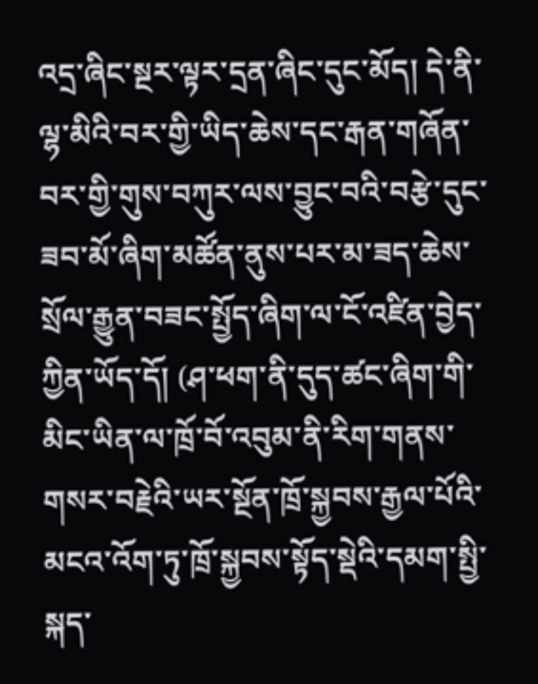འདྲ་ཞིང་སྔར་ལྟར་དྲན་ཞིང་དུང་མོད། དེ་ནི་ལྷ་མིའི་བར་གྱི་ཡིད་ཆེས་དང་རྒན་གཞོན་བར་གྱི་གུས་བཀུར་ལས་བྱུང་བའི་བརྩེ་དུང་ཟབ་མོ་ཞིག་མཚོན་ནུས་པར་མ་ཟད་ཆེས་སྲོལ་རྒྱུན་བཟང་སྤྱོད་ཞིག་ལ་ངོ་འཛིན་བྱེད་ཀྱིན་ཡོད་དོ། (ཤ་ཕག་ནི་དུད་ཚང་ཞིག་གི་མིང་ཡིན་ལ་ཁྲོ་བོ་འབུམ་ནི་རིག་གནས་གསར་བརྗེའི་ཡར་སྔོན་ཁྲོ་སྐྱབས་རྒྱལ་པོའི་མངའ་འོག་ཏུ་ཁྲོ་སྐྱབས་སྟོད་སྡེའི་དམག་སྤྱི་སྐད་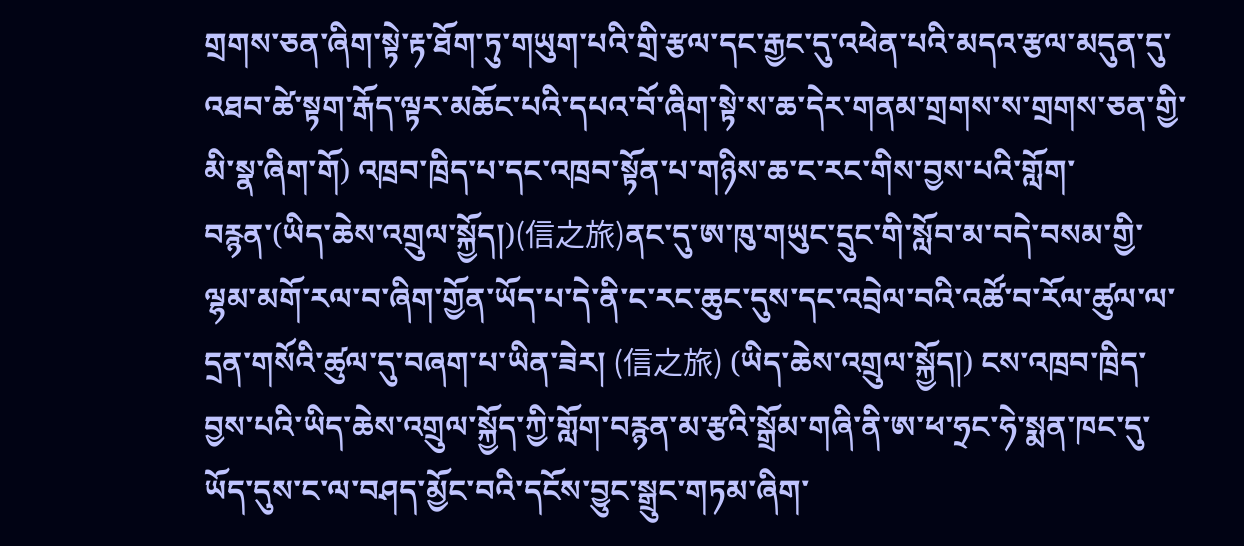གྲགས་ཅན་ཞིག་སྟེ་རྟ་ཐོག་ཏུ་གཡུག་པའི་གྲི་རྩལ་དང་རྒྱང་དུ་འཕེན་པའི་མདའ་རྩལ་མདུན་དུ་འཐབ་ཚེ་སྟག་རྒོད་ལྟར་མཆོང་པའི་དཔའ་བོ་ཞིག་སྟེ་ས་ཆ་དེར་གནམ་གྲགས་ས་གྲགས་ཅན་གྱི་མི་སྣ་ཞིག་གོ) འཁྲབ་ཁྲིད་པ་དང་འཁྲབ་སྟོན་པ་གཉིས་ཆ་ང་རང་གིས་བྱས་པའི་གློག་བརྙན་(ཡིད་ཆེས་འགྲུལ་སྐྱོད།)(信之旅)ནང་དུ་ཨ་ཁུ་གཡུང་དྲུང་གི་སློབ་མ་བདེ་བསམ་གྱི་ལྷམ་མགོ་རལ་བ་ཞིག་གྱོན་ཡོད་པ་དེ་ནི་ང་རང་ཆུང་དུས་དང་འབྲེལ་བའི་འཚོ་བ་རོལ་ཚུལ་ལ་དྲན་གསོའི་ཚུལ་དུ་བཞག་པ་ཡིན་ཟེར། (信之旅) (ཡིད་ཆེས་འགྲུལ་སྐྱོད།) ངས་འཁྲབ་ཁྲིད་བྱས་པའི་ཡིད་ཆེས་འགྲུལ་སྐྱོད་ཀྱི་གློག་བརྙན་མ་རྩའི་སྒྲོམ་གཞི་ནི་ཨ་ཕ་ཧྲང་ཧེ་སྨན་ཁང་དུ་ཡོད་དུས་ང་ལ་བཤད་མྱོང་བའི་དངོས་བྱུང་སྒྲུང་གཏམ་ཞིག་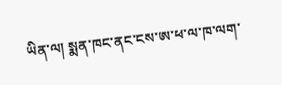ཡིན་ལ། སྨན་ཁང་ནང་ངས་ཨ་ཕ་ལ་ཁ་ལག་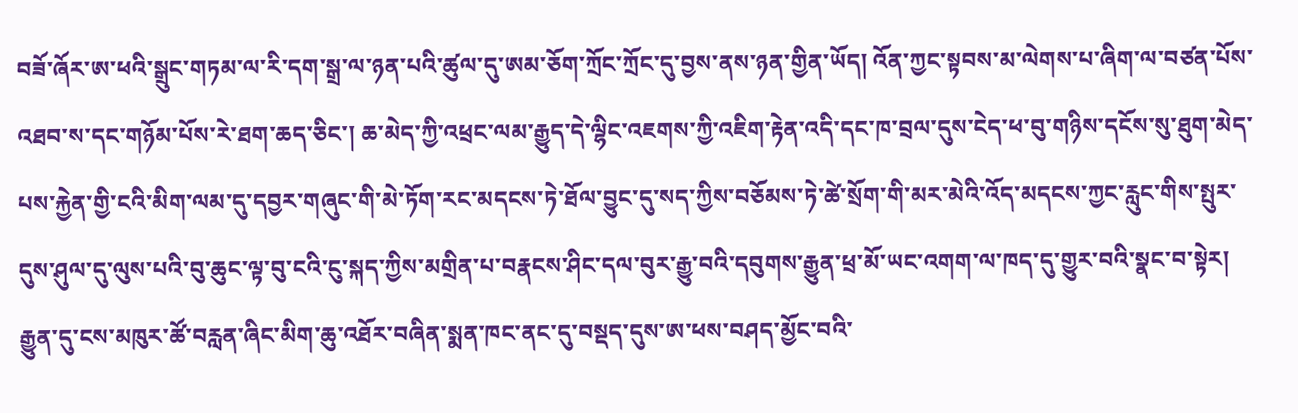བཟོ་ཞོར་ཨ་ཕའི་སྒྲུང་གཏམ་ལ་རི་དག་སྒྲ་ལ་ཉན་པའི་ཚུལ་དུ་ཨམ་ཅོག་ཀྲོང་ཀྲོང་དུ་བྱས་ནས་ཉན་གྱིན་ཡོད། འོན་ཀྱང་སྟབས་མ་ལེགས་པ་ཞིག་ལ་བཙན་པོས་འཐབ་ས་དང་གཉོམ་པོས་རེ་ཐག་ཆད་ཅིང་། ཆ་མེད་ཀྱི་འཕྲང་ལམ་རྒྱུད་དེ་ལྷིང་འཇགས་ཀྱི་འཇིག་རྟེན་འདི་དང་ཁ་བྲལ་དུས་ངེད་ཕ་བུ་གཉིས་དངོས་སུ་ཐུག་མེད་པས་རྐྱེན་གྱི་ངའི་མིག་ལམ་དུ་དབྱར་གཞུང་གི་མེ་ཏོག་རང་མདངས་ཏེ་ཐོལ་བྱུང་དུ་སད་ཀྱིས་བཅོམས་ཏེ་ཚེ་སྲོག་གི་མར་མེའི་འོད་མདངས་ཀྱང་རླུང་གིས་སྤུར་དུས་ཤུལ་དུ་ལུས་པའི་བུ་ཆུང་ལྟ་བུ་ངའི་ངུ་སྐད་ཀྱིས་མགྲིན་པ་བརྣངས་ཤིང་དལ་བུར་རྒྱུ་བའི་དབུགས་རྒྱུན་ཕྲ་མོ་ཡང་འགག་ལ་ཁད་དུ་གྱུར་བའི་སྣང་བ་སྟེར། རྒྱུན་དུ་ངས་མཁུར་ཚོ་བརླན་ཞིང་མིག་ཆུ་འཐོར་བཞིན་སྨན་ཁང་ནང་དུ་བསྡད་དུས་ཨ་ཕས་བཤད་མྱོང་བའི་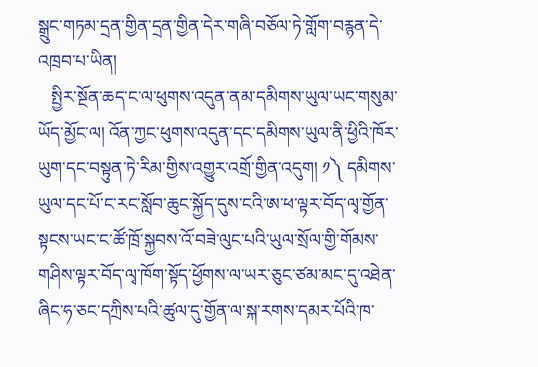སྒྲུང་གཏམ་དྲན་གྱིན་དྲན་གྱིན་དེར་གཞི་བཅོལ་ཏེ་གློག་བརྙན་དེ་འཁྲབ་པ་ཡིན།
   སྤྱིར་སྔོན་ཆད་ང་ལ་ཕུགས་འདུན་ནམ་དམིགས་ཡུལ་ཡང་གསུམ་ཡོད་མྱོང་ལ། འོན་ཀྱང་ཕུགས་འདུན་དང་དམིགས་ཡུལ་ནི་ཕྱིའི་ཁོར་ཡུག་དང་བསྟུན་ཏེ་རིམ་གྱིས་འགྱུར་འགྲོ་གྱིན་འདུག། ༡༽ དམིགས་ཡུལ་དང་པོ་ང་རང་སློབ་ཆུང་སྐྱོད་དུས་ངའི་ཨ་ཕ་ལྟར་བོད་ལྭ་གྱོན་སྟངས་ཡང་ང་ཚོ་ཁྲོ་སྐྱབས་འོ་བཟེ་ལུང་པའི་ཡུལ་སྲོལ་གྱི་གོམས་གཤིས་ལྟར་བོད་ལྭ་ཁོག་སྟོད་ཕྱོགས་ལ་ཡར་ཅུང་ཙམ་མང་དུ་འཐེན་ཞིང་ཧ་ཅང་དཀྲིས་པའི་ཚུལ་དུ་གྱོན་ལ་སྐ་རགས་དམར་པོའི་ཁ་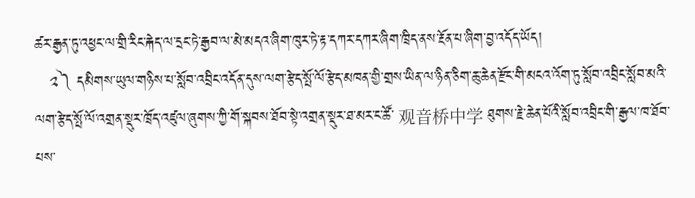ཚར་རྒྱན་ཏུ་འཕྱང་ལ་གྲི་རིང་རྐེད་ལ་དྲང་ཏེ་རྒྱབ་ལ་མེ་མདའ་ཞིག་ཁུར་ཏེ་རྟ་དཀར་དཀར་ཞིག་ཁྲིད་ནས་རྔོན་པ་ཞིག་བྱ་འདོད་ཡོད།
   ༢༽ དམིགས་ཡུལ་གཉིས་པ་སློབ་འབྲིང་འདོན་དུས་ལག་རྩེད་སྤོ་ལོ་རྩེད་མཁན་གྱི་གྲས་ཡིན་ལ་ཉིན་ཅིག་ཆུ་ཆེན་རྫོང་གི་མངའ་འོག་ཏུ་སློབ་འབྲིང་སློབ་མའི་ལག་རྩེད་སྤོ་ལོ་འགྲན་སྡུར་ཁྲོད་འཛུལ་ཞུགས་ཀྱི་གོ་སྐབས་ཐོབ་སྟེ་འགྲན་སྡུར་ཐ་མར་ང་ཚོ་ 观音桥中学 ཐུགས་རྗེ་ཆེན་པོའི་སློབ་འབྲིང་གི་རྒྱལ་ཁ་ཐོབ་པས་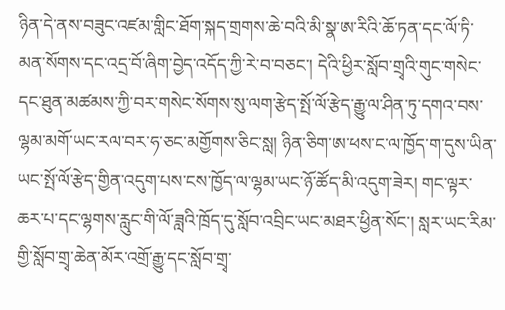ཉིན་དེ་ནས་བཟུང་འཛམ་གླིང་ཐོག་སྐད་གྲགས་ཆེ་བའི་མི་སྣ་ཨ་རིའི་ཆོ་ཏན་དང་ལོ་ཏི་མན་སོགས་དང་འདྲ་བོ་ཞིག་བྱེད་འདོད་ཀྱི་རེ་བ་བཅང་། དེའི་ཕྱིར་སློབ་གྲྭའི་གུང་གསེང་དང་ཐུན་མཚམས་ཀྱི་བར་གསེང་སོགས་སུ་ལག་རྩེད་སྤོ་ལོ་རྩེད་རྒྱུ་ལ་ཤིན་ཏུ་དགའ་བས་ལྷམ་མགོ་ཡང་རལ་བར་ཧ་ཅང་མགྱོགས་ཅིང་སླ། ཉིན་ཅིག་ཨ་ཕས་ང་ལ་ཁྱོད་ག་དུས་ཡིན་ཡང་སྤོ་ལོ་རྩེད་གྱིན་འདུག་པས་ངས་ཁྱོད་ལ་ལྷམ་ཡང་ཉོ་ཚོད་མི་འདུག་ཟེར། གང་ལྟར་ཆར་པ་དང་ལྷགས་རླུང་གི་ལོ་ཟླའི་ཁྲོད་དུ་སློབ་འབྲིང་ཡང་མཐར་ཕྱིན་སོང་། སླར་ཡང་རིམ་གྱི་སློབ་གྲྭ་ཆེན་མོར་འགྲོ་རྒྱུ་དང་སློབ་གྲྭ་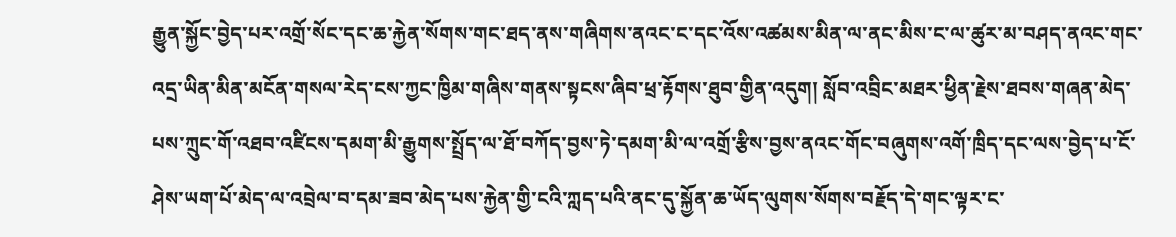རྒྱུན་སྐྱོང་བྱེད་པར་འགྲོ་སོང་དང་ཆ་རྐྱེན་སོགས་གང་ཐད་ནས་གཞིགས་ནའང་ང་དང་འོས་འཚམས་མིན་ལ་ནང་མིས་ང་ལ་ཚུར་མ་བཤད་ནའང་གང་འདྲ་ཡིན་མིན་མངོན་གསལ་རེད་ངས་ཀྱང་ཁྱིམ་གཞིས་གནས་སྟངས་ཞིབ་ཕྲ་རྟོགས་ཐུབ་གྱིན་འདུག། སློབ་འབྲིང་མཐར་ཕྱིན་རྗེས་ཐབས་གཞན་མེད་པས་ཀྲུང་གོ་འཐབ་འཛིངས་དམག་མི་རྒྱུགས་སྤྲོད་ལ་ཐོ་བཀོད་བྱས་ཏེ་དམག་མི་ལ་འགྲོ་རྩིས་བྱས་ནའང་གོང་བཞུགས་འགོ་ཁྲིད་དང་ལས་བྱེད་པ་ངོ་ཤེས་ཡག་པོ་མེད་ལ་འབྲེལ་བ་དམ་ཟབ་མེད་པས་རྐྱེན་གྱི་ངའི་ཀླད་པའི་ནང་དུ་སྐྱོན་ཆ་ཡོད་ལུགས་སོགས་བརྗོད་དེ་གང་ལྟར་ང་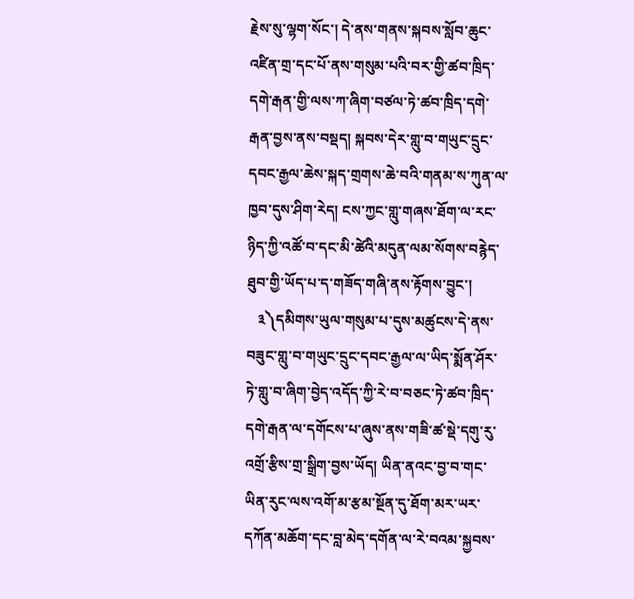རྗེས་སུ་ལྷག་སོང་། དེ་ནས་གནས་སྐབས་སློབ་ཆུང་འཛིན་གྲ་དང་པོ་ནས་གསུམ་པའི་བར་གྱི་ཚབ་ཁྲིད་དགེ་རྒན་གྱི་ལས་ཀ་ཞིག་བཙལ་ཏེ་ཚབ་ཁྲིད་དགེ་རྒན་བྱས་ནས་བསྡད། སྐབས་དེར་གླུ་བ་གཡུང་དྲུང་དབང་རྒྱལ་ཆེས་སྐད་གྲགས་ཆེ་བའི་གནམ་ས་ཀུན་ལ་ཁྱབ་དུས་ཤིག་རེད། ངས་ཀྱང་གླུ་གཞས་ཐོག་ལ་རང་ཉིད་ཀྱི་འཚོ་བ་དང་མི་ཚེའི་མདུན་ལམ་སོགས་བརྙེད་ཐུབ་གྱི་ཡོད་པ་ད་གཟོད་གཞི་ནས་རྟོགས་བྱུང་།
   ༣༽དམིགས་ཡུལ་གསུམ་པ་དུས་མཚུངས་དེ་ནས་བཟུང་གླུ་བ་གཡུང་དྲུང་དབང་རྒྱལ་ལ་ཡིད་སྨོན་ཤོར་ཏེ་གླུ་བ་ཞིག་བྱེད་འདོད་ཀྱི་རེ་བ་བཅང་ཏེ་ཚབ་ཁྲིད་དགེ་རྒན་ལ་དགོངས་པ་ཞུས་ནས་གཟི་ཚ་སྡེ་དགུ་རུ་འགྲོ་རྩིས་གྲ་སྒྲིག་བྱས་ཡོད། ཡིན་ནའང་བྱ་བ་གང་ཡིན་རུང་ལས་འགོ་མ་རྩམ་སྔོན་དུ་ཐོག་མར་ཡར་དཀོན་མཆོག་དང་བླ་མེད་དགོན་ལ་རེ་བའམ་སྐྱབས་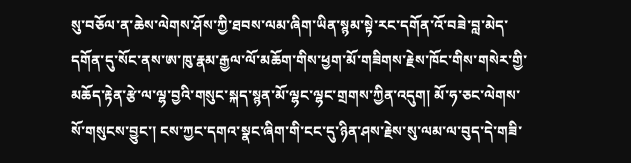སུ་བཅོལ་ན་ཆེས་ལེགས་ཤོས་ཀྱི་ཐབས་ལམ་ཞིག་ཡིན་སྙམ་སྟེ་རང་དགོན་འོ་བཟེ་བླ་མེད་དགོན་དུ་སོང་ནས་ཨ་ཁུ་རྣམ་རྒྱལ་ལོ་མཆོག་གིས་ཕྱག་མོ་གཟིགས་རྗེས་ཁོང་གིས་གསེར་གྱི་མཆོད་རྟེན་རྩེ་ལ་ལྷ་བྱའི་གསུང་སྐད་སྙན་མོ་ལྷང་ལྷང་གྲགས་ཀྱིན་འདུག། མོ་ཧ་ཅང་ལེགས་སོ་གསུངས་བྱུང་། ངས་ཀྱང་དགའ་སྣང་ཞིག་གི་ངང་དུ་ཉིན་ཤས་རྗེས་སུ་ལམ་ལ་བུད་དེ་གཟི་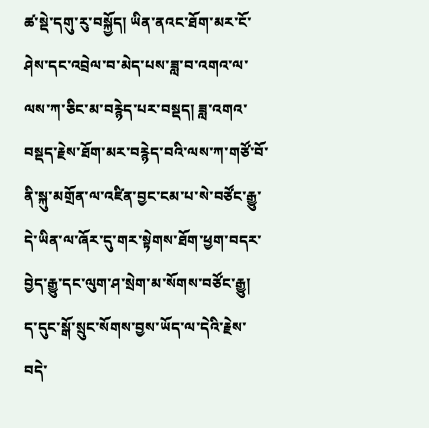ཚ་སྡེ་དགུ་རུ་བསྐྱོད། ཡིན་ནའང་ཐོག་མར་ངོ་ཤེས་དང་འབྲེལ་བ་མེད་པས་ཟླ་བ་འགའ་ལ་ལས་ཀ་ཅིང་མ་བརྙེད་པར་བསྡད། ཟླ་འགའ་བསྡད་རྗེས་ཐོག་མར་བརྙེད་བའི་ལས་ཀ་གཙོ་བོ་ནི་སྐུ་མགྲོན་ལ་འཛིན་བྱང་ངམ་པ་སེ་བཙོང་རྒྱུ་དེ་ཡིན་ལ་ཞོར་དུ་གར་སྟེགས་ཐོག་ཕྱག་བདར་བྱེད་རྒྱུ་དང་ལུག་ཤ་སྲེག་མ་སོགས་བཙོང་རྒྱུ། ད་དུང་སྒོ་སྲུང་སོགས་བྱས་ཡོད་ལ་དེའི་རྗེས་བདེ་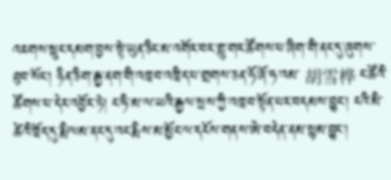འཇགས་སྲུང་དམག་བྱས་སྟེ་ཡུན་ཅིང་མ་འགོར་བར་གླུ་གར་ཚོགས་པ་ཞིག་གི་ནང་དུ་ཞུགས་ཐུབ་སོང་། ཉིན་ཅིག་རྒྱ་ནག་གི་འཁྲབ་འཁྲིད་པ་གྲགས་ཅན་ཧོ་ཞོ་ཧ་འམ་ 胡雪桦 ང་ཚོའི་ཚོགས་པ་དེར་འབྱོར་ཏེ། ང་ཧི་མ་ལ་ཡའི་རྒྱལ་སྲས་ཀྱི་འཁྲབ་སྟོན་པར་བདམས་བྱུང་། ངའི་མི་ཚེའི་ཁྲོད་དུ་རྨི་ལམ་ནང་དུ་འང་རྨིས་མ་མྱོང་ལ་དངོས་གནས་ཨེ་བདེན་ནམ་སྙམ་བྱུང་།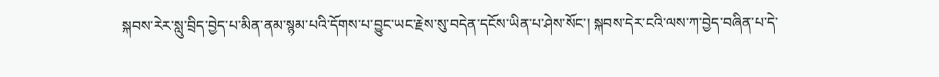སྐབས་རེར་སླུ་བྲིད་བྱེད་པ་མིན་ནམ་སྙམ་པའི་དོགས་པ་བྱུང་ཡང་རྗེས་སུ་བདེན་དངོས་ཡིན་པ་ཤེས་སོང་། སྐབས་དེར་ངའི་ལས་ཀ་བྱེད་བཞིན་པ་དེ་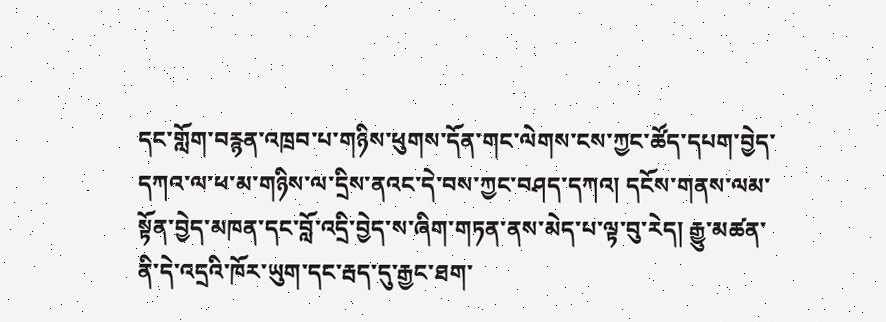དང་གློག་བརྙན་འཁྲབ་པ་གཉིས་ཕུགས་དོན་གང་ལེགས་ངས་ཀྱང་ཚོད་དཔག་བྱེད་དཀའ་ལ་ཕ་མ་གཉིས་ལ་དྲིས་ནའང་དེ་བས་ཀྱང་བཤད་དཀའ། དངོས་གནས་ལམ་སྟོན་བྱེད་མཁན་དང་བློ་འདྲི་བྱེད་ས་ཞིག་གཏན་ནས་མེད་པ་ལྟ་བུ་རེད། རྒྱུ་མཚན་ནི་དེ་འདྲའི་ཁོར་ཡུག་དང་རྦད་དུ་རྒྱང་ཐག་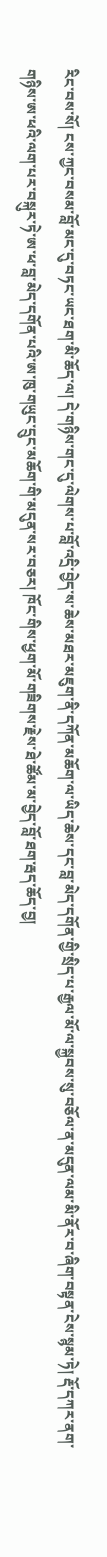རིང་བས་སོ། ངས་ཀྱང་བསམ་བློ་མང་དུ་བཏང་ཡང་ཐག་མི་ཆོད་ལ། དེ་གཉིས་གང་དུ་ལེགས་པ་བློ་འདྲི་བྱེད་ས་ཆེས་མཐར་མཇུག་ནི་དཀོན་མཆོག་ལ་ཡིད་ཆེས་དང་བླ་མེད་དགོན་གྱི་སྲིད་པ་རྒྱལ་མོ་ལ་སྐྱབས་སུ་བཅོལ་ན་མདུན་ལམ་མི་ནོར་བ་ཞིག་བསྟན་ངེས་སྙམ་ཏེ། རྡོ་དཀར་ནག་གཉིས་ཨ་ཕའི་ལག་པར་བསྐུར་ཏེ་ཨ་ཕ་བླ་མེད་དགོན་པའི་ཨ་ཁུ་གཡུང་དྲུང་མཆོག་གི་མདུན་སར་བཅར། ཁོང་གིས་ཕྱག་མོ་གཟིགས་རྗེས་ཐེ་ཚོམ་མ་བྱེད་བློ་ཐག་རྦད་ཆོད་བྱ།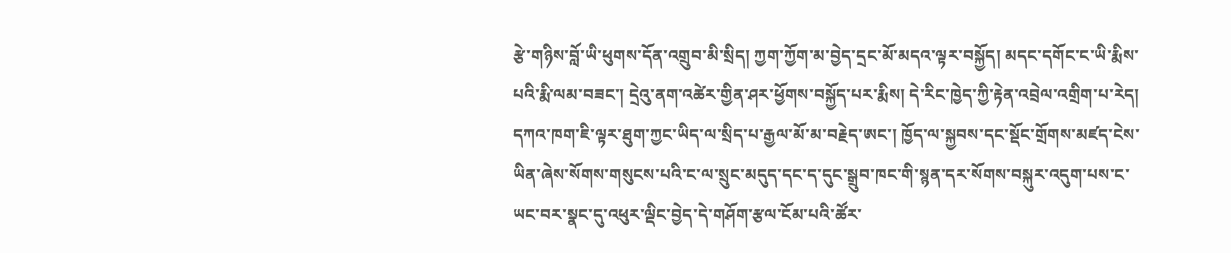རྩེ་གཉིས་བློ་ཡི་ཕུགས་དོན་འགྲུབ་མི་སྲིད། ཀྱག་ཀྱོག་མ་བྱེད་དྲང་མོ་མདའ་ལྟར་བསྐྱོད། མདང་དགོང་ང་ཡི་རྨིས་པའི་རྨི་ལམ་བཟང་། དྲེའུ་ནག་འཚེར་གྱིན་ཤར་ཕྱོགས་བསྐྱོད་པར་རྨིས། དེ་རིང་ཁྱེད་ཀྱི་རྟེན་འབྲེལ་འགྲིག་པ་རེད། དཀའ་ཁག་ཇི་ལྟར་ཐུག་ཀྱང་ཡིད་ལ་སྲིད་པ་རྒྱལ་མོ་མ་བརྗེད་ཨང་། ཁྱོད་ལ་སྐྱབས་དང་སྡོང་གྲོགས་མཛད་ངེས་ཡིན་ཞེས་སོགས་གསུངས་པའི་ང་ལ་སྲུང་མདུད་དང་ད་དུང་སྒྲུབ་ཁང་གི་སྙན་དར་སོགས་བསྐུར་འདུག་པས་ང་ཡང་བར་སྣང་དུ་འཕུར་ལྡིང་བྱེད་དེ་གཤོག་རྩལ་ངོམ་པའི་ཚོར་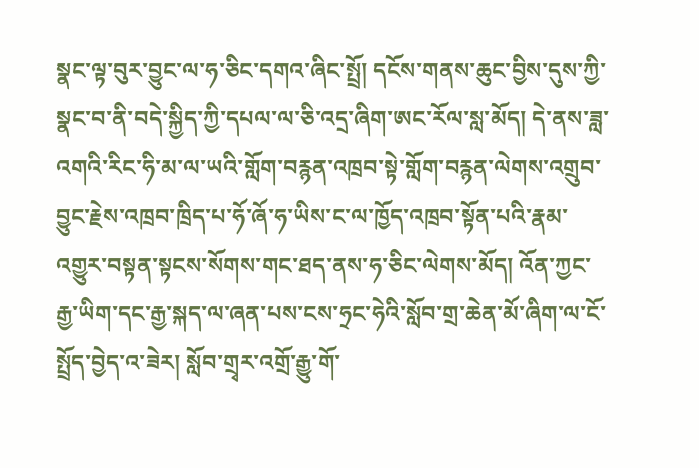སྣང་ལྟ་བུར་བྱུང་ལ་ཧ་ཅིང་དགའ་ཞིང་སྤྲོ། དངོས་གནས་ཆུང་བྱིས་དུས་ཀྱི་སྣང་བ་ནི་བདེ་སྐྱིད་ཀྱི་དཔལ་ལ་ཅི་འདྲ་ཞིག་ཨང་རོལ་སླ་མོད། དེ་ནས་ཟླ་འགའི་རིང་ཧི་མ་ལ་ཡའི་གློག་བརྙན་འཁྲབ་སྟེ་གློག་བརྙན་ལེགས་འགྲུབ་བྱུང་རྗེས་འཁྲབ་ཁྲིད་པ་ཧོ་ཞོ་ཧ་ཡིས་ང་ལ་ཁྱོད་འཁྲབ་སྟོན་པའི་རྣམ་འགྱུར་བསྟན་སྟངས་སོགས་གང་ཐད་ནས་ཧ་ཅིང་ལེགས་མོད། འོན་ཀྱང་རྒྱ་ཡིག་དང་རྒྱ་སྐད་ལ་ཞན་པས་ངས་ཧྲང་ཧེའི་སློབ་གྲ་ཆེན་མོ་ཞིག་ལ་ངོ་སྤྲོད་བྱེད་འ་ཟེར། སློབ་གྲྭར་འགྲོ་རྒྱུ་གོ་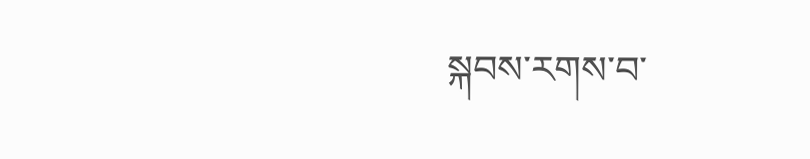སྐབས་རགས་བ་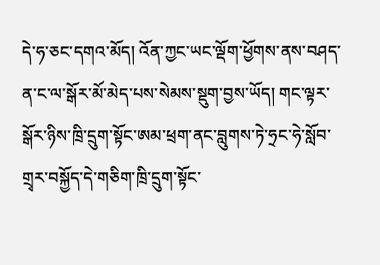དེ་ཧ་ཅང་དགའ་མོད། འོན་ཀྱང་ཡང་ལྡོག་ཕྱོགས་ནས་བཤད་ན་ང་ལ་སྒོར་མོ་མེད་པས་སེམས་སྡུག་བྱས་ཡོད། གང་ལྟར་སྒོར་ཉིས་ཁྲི་དྲུག་སྟོང་ཨམ་ཕྲག་ནང་བླུགས་ཏེ་ཧྲང་ཧེ་སློབ་གྲྭར་བསྐྱོད་དེ་གཅིག་ཁྲི་དྲུག་སྟོང་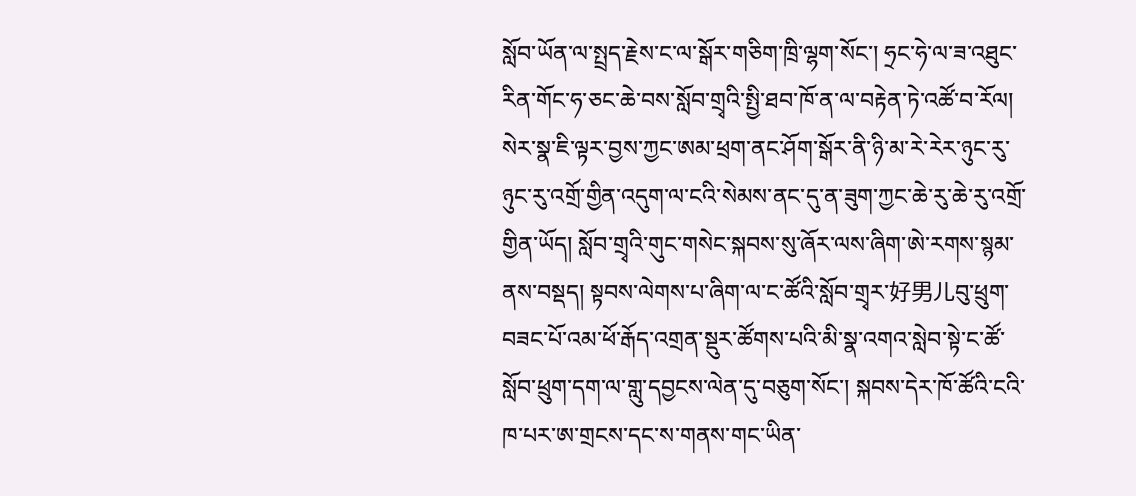སློབ་ཡོན་ལ་སྤྲད་རྗེས་ང་ལ་སྒོར་གཅིག་ཁྲི་ལྷག་སོང་། ཧྲང་ཧེ་ལ་ཟ་འཐུང་རིན་གོང་ཧ་ཅང་ཆེ་བས་སློབ་གྲྭའི་སྤྱི་ཐབ་ཁོ་ན་ལ་བརྟེན་ཏེ་འཚོ་བ་རོལ། སེར་སྣ་ཇི་ལྟར་བྱས་ཀྱང་ཨམ་ཕྲག་ནང་ཤོག་སྒོར་ནི་ཉི་མ་རེ་རེར་ཉུང་རུ་ཉུང་རུ་འགྲོ་གྱིན་འདུག་ལ་ངའི་སེམས་ནང་དུ་ན་ཟུག་ཀྱང་ཆེ་རུ་ཆེ་རུ་འགྲོ་གྱིན་ཡོད། སློབ་གྲྭའི་གུང་གསེང་སྐབས་སུ་ཞོར་ལས་ཞིག་ཨེ་རགས་སྙམ་ནས་བསྡད། སྟབས་ལེགས་པ་ཞིག་ལ་ང་ཚོའི་སློབ་གྲྭར་好男儿བུ་ཕྲུག་བཟང་པོ་འམ་ཕོ་རྒོད་འགྲན་སྡུར་ཚོགས་པའི་མི་སྣ་འགའ་སླེབ་སྟེ་ང་ཚོ་སློབ་ཕྲུག་དག་ལ་གླུ་དབྱངས་ལེན་དུ་བཅུག་སོང་། སྐབས་དེར་ཁོ་ཚོའི་ངའི་ཁ་པར་ཨ་གྲངས་དང་ས་གནས་གང་ཡིན་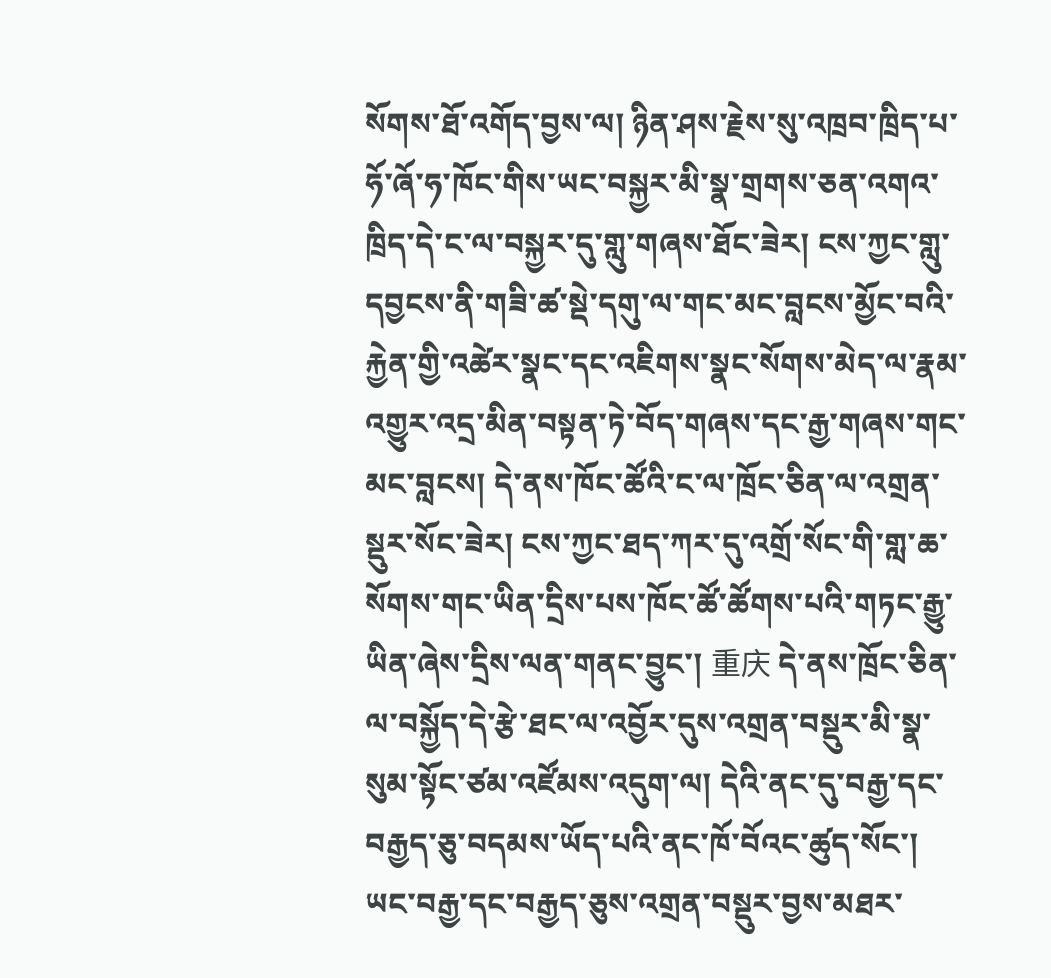སོགས་ཐོ་འགོད་བྱས་ལ། ཉིན་ཤས་རྗེས་སུ་འཁྲབ་ཁྲིད་པ་ཧོ་ཞོ་ཧ་ཁོང་གིས་ཡང་བསྐྱར་མི་སྣ་གྲགས་ཅན་འགའ་ཁྲིད་དེ་ང་ལ་བསྐྱར་དུ་གླུ་གཞས་ཐོང་ཟེར། ངས་ཀྱང་གླུ་དབྱངས་ནི་གཟི་ཚ་སྡེ་དགུ་ལ་གང་མང་བླངས་མྱོང་བའི་རྐྱེན་གྱི་འཚེར་སྣང་དང་འཇིགས་སྣང་སོགས་མེད་ལ་རྣམ་འགྱུར་འདྲ་མིན་བསྟན་ཏེ་བོད་གཞས་དང་རྒྱ་གཞས་གང་མང་བླངས། དེ་ནས་ཁོང་ཚོའི་ང་ལ་ཁྲོང་ཅིན་ལ་འགྲན་སྡུར་སོང་ཟེར། ངས་ཀྱང་ཐད་ཀར་དུ་འགྲོ་སོང་གི་གླ་ཆ་སོགས་གང་ཡིན་དྲིས་པས་ཁོང་ཚོ་ཚོགས་པའི་གཏང་རྒྱུ་ཡིན་ཞེས་དྲིས་ལན་གནང་བྱུང་། 重庆 དེ་ནས་ཁྲོང་ཅིན་ལ་བསྐྱོད་དེ་རྩེ་ཐང་ལ་འབྱོར་དུས་འགྲན་བསྡུར་མི་སྣ་སུམ་སྟོང་ཙམ་འཛོམས་འདུག་ལ། དེའི་ནང་དུ་བརྒྱ་དང་བརྒྱད་ཅུ་བདམས་ཡོད་པའི་ནང་ཁོ་བོའང་ཚུད་སོང་། ཡང་བརྒྱ་དང་བརྒྱད་ཅུས་འགྲན་བསྡུར་བྱས་མཐར་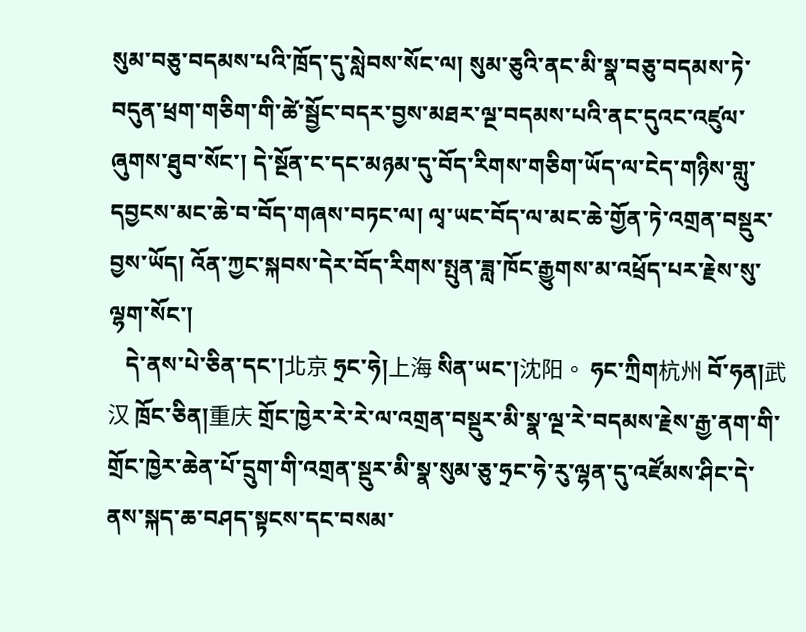སུམ་བཅུ་བདམས་པའི་ཁྲོད་དུ་སླེབས་སོང་ལ། སུམ་ཅུའི་ནང་མི་སྣ་བཅུ་བདམས་ཏེ་བདུན་ཕྲག་གཅིག་གི་ཚེ་སྦྱོང་བདར་བྱས་མཐར་ལྔ་བདམས་པའི་ནང་དུའང་འཛུལ་ཞུགས་ཐུབ་སོང་། དེ་སྔོན་ང་དང་མཉམ་དུ་བོད་རིགས་གཅིག་ཡོད་ལ་ངེད་གཉིས་གླུ་དབྱངས་མང་ཆེ་བ་བོད་གཞས་བཏང་ལ། ལྭ་ཡང་བོད་ལ་མང་ཆེ་གྱོན་ཏེ་འགྲན་བསྡུར་བྱས་ཡོད། འོན་ཀྱང་སྐབས་དེར་བོད་རིགས་སྤུན་ཟླ་ཁོང་རྒྱུགས་མ་འཕྲོད་པར་རྗེས་སུ་ལྷག་སོང་།
   དེ་ནས་པེ་ཅིན་དང་།北京 ཧྲང་ཧེ།上海 སིན་ཡང་།沈阳。 ཧང་ཀྲིག杭州 བོ་ཧན།武汉 ཁྲོང་ཅིན།重庆 གྲོང་ཁྱེར་རེ་རེ་ལ་འགྲན་བསྡུར་མི་སྣ་ལྔ་རེ་བདམས་རྗེས་རྒྱ་ནག་གི་གྲོང་ཁྱེར་ཆེན་པོ་དྲུག་གི་འགྲན་སྡུར་མི་སྣ་སུམ་ཅུ་ཧྲང་ཧེ་རུ་ལྷན་དུ་འཛོམས་ཤིང་དེ་ནས་སྐད་ཆ་བཤད་སྟངས་དང་བསམ་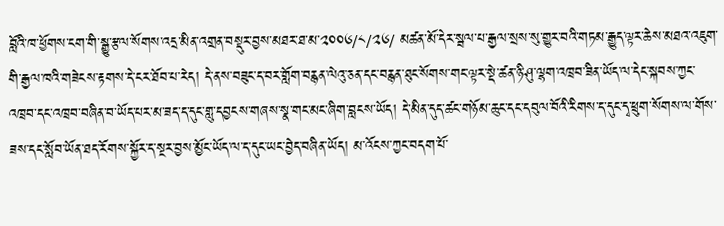བློའི་ཁ་ཕྱོགས་ངག་གི་སྒྱུ་རྩལ་སོགས་འདྲ་མིན་འགྲན་བསྡུར་བྱས་མཐར་ཐ་མ་༢༠༠༦/༨/༢༦/ མཚན་མོ་དེར་སྦལ་པ་རྒྱལ་སྲས་སུ་གྱུར་བའི་གཏམ་རྒྱུད་ལྟར་ཆེས་མཐའ་འཇུག་གི་རྒྱལ་ཁའི་གཟེངས་རྟགས་དེ་ངར་ཐོབ་པ་རེད། དེ་ནས་བཟུང་ད་བར་གློག་བརྙན་ལེའུ་ཅན་དང་བརྙན་ཐུང་སོགས་གང་ལྟར་སྡེ་ཚན་ཉི་ཤུ་ལྷག་འཁྲབ་ཟིན་ཡོད་ལ་དེང་སྐབས་ཀྱང་འཁྲབ་དང་འཁྲབ་བཞིན་བ་ཡོད་པར་མ་ཟད་ད་དུང་གླུ་དབྱངས་གཞས་སྣ་གང་མང་ཞིག་བླངས་ཡོད། དེ་མིན་དུད་ཚང་གཉོམ་ཆུང་དང་དབུལ་བོའི་རིགས་ད་དུང་དྭ་ཕྲུག་སོགས་ལ་གོས་ཟས་དང་སློབ་ཡོན་ཐད་རོགས་སྐྱོར་ད་སྔར་བྱས་མྱོང་ཡོད་ལ་ད་དུང་ཡང་བྱེད་བཞིན་ཡོད། མ་འོངས་ཀྱང་བདག་པོ་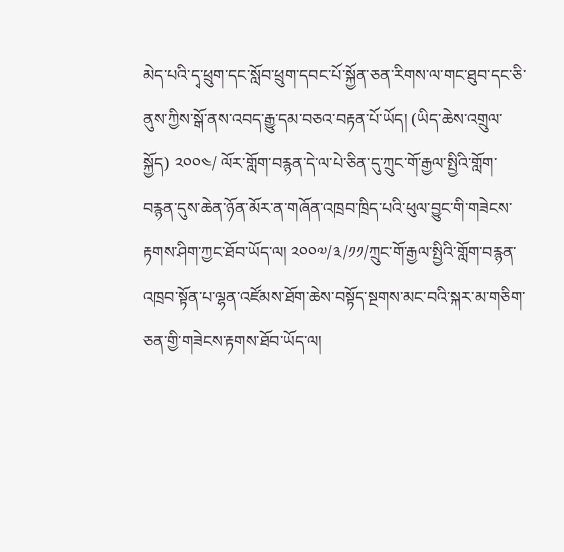མེད་པའི་དྭ་ཕྲུག་དང་སློབ་ཕྲུག་དབང་པོ་སྐྱོན་ཅན་རིགས་ལ་གང་ཐུབ་དང་ཅི་ནུས་ཀྱིས་སྒོ་ནས་འབད་རྒྱུ་དམ་བཅའ་བརྟན་པོ་ཡོད། (ཡིད་ཆེས་འགྲུལ་སྐྱོད) ༢༠༠༤/ ལོར་གློག་བརྙན་དེ་ལ་པེ་ཅིན་དུ་ཀྲུང་གོ་རྒྱལ་སྤྱིའི་གློག་བརྙན་དུས་ཆེན་ཉོན་མོར་ན་གཞོན་འཁྲབ་ཁྲིད་པའི་ཕུལ་བྱུང་གི་གཟེངས་རྟགས་ཤིག་ཀྱང་ཐོབ་ཡོད་ལ། ༢༠༠༧/༣/༡༡/ཀྲུང་གོ་རྒྱལ་སྤྱིའི་གློག་བརྙན་འཁྲབ་སྟོན་པ་ལྷན་འཛོམས་ཐོག་ཆེས་བསྟོད་སྔགས་མང་བའི་སྐར་མ་གཅིག་ཅན་གྱི་གཟེངས་རྟགས་ཐོབ་ཡོད་ལ།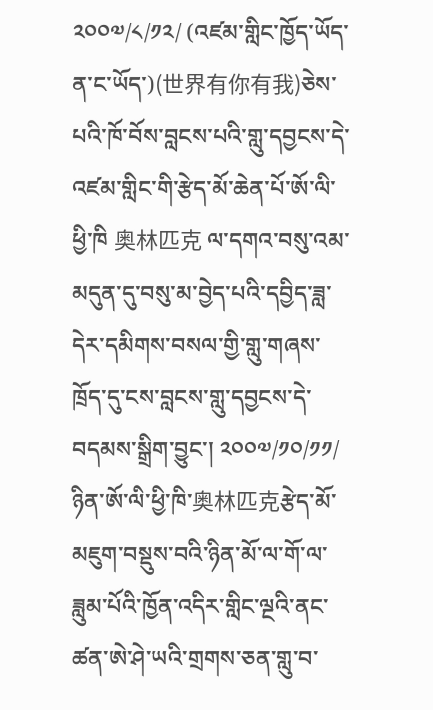༢༠༠༧/༨/༡༢/ (འཛམ་གླིང་ཁྱོད་ཡོད་ན་ང་ཡོད་)(世界有你有我)ཅེས་པའི་ཁོ་བོས་བླངས་པའི་གླུ་དབྱངས་དེ་འཛམ་གླིང་གི་རྩེད་མོ་ཆེན་པོ་ཨོ་ལི་ཕྱི་ཁི 奥林匹克 ལ་དགའ་བསུ་འམ་མདུན་དུ་བསུ་མ་བྱེད་པའི་དབྱིད་ཟླ་དེར་དམིགས་བསལ་གྱི་གླུ་གཞས་ཁྲོད་དུ་ངས་བླངས་གླུ་དབྱངས་དེ་བདམས་སྒྲིག་བྱུང་། ༢༠༠༧/༡༠/༡༡/ ཉིན་ཨོ་ལི་ཕྱི་ཁི་奥林匹克རྩེད་མོ་མཇུག་བསྡུས་བའི་ཉིན་མོ་ལ་གོ་ལ་ཟླུམ་པོའི་ཁྱོན་འདིར་གླིང་ལྔའི་ནང་ཚན་ཨེ་ཤེ་ཡའི་གྲགས་ཅན་གླུ་བ་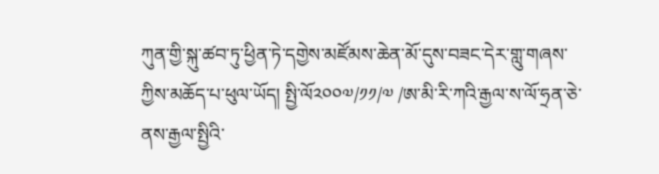ཀུན་གྱི་སྐུ་ཚབ་ཏུ་ཕྱིན་ཏེ་དགྱེས་མཛོམས་ཆེན་མོ་དུས་བཟང་དེར་གླུ་གཞས་ཀྱིས་མཆོད་པ་ཕུལ་ཡོད། སྤྱི་ལོ༢༠༠༧/༡༡/༧ /ཨ་མི་རི་ཀའི་རྒྱལ་ས་ལོ་ཧྲན་ཅེ་ནས་རྒྱལ་སྤྱིའི་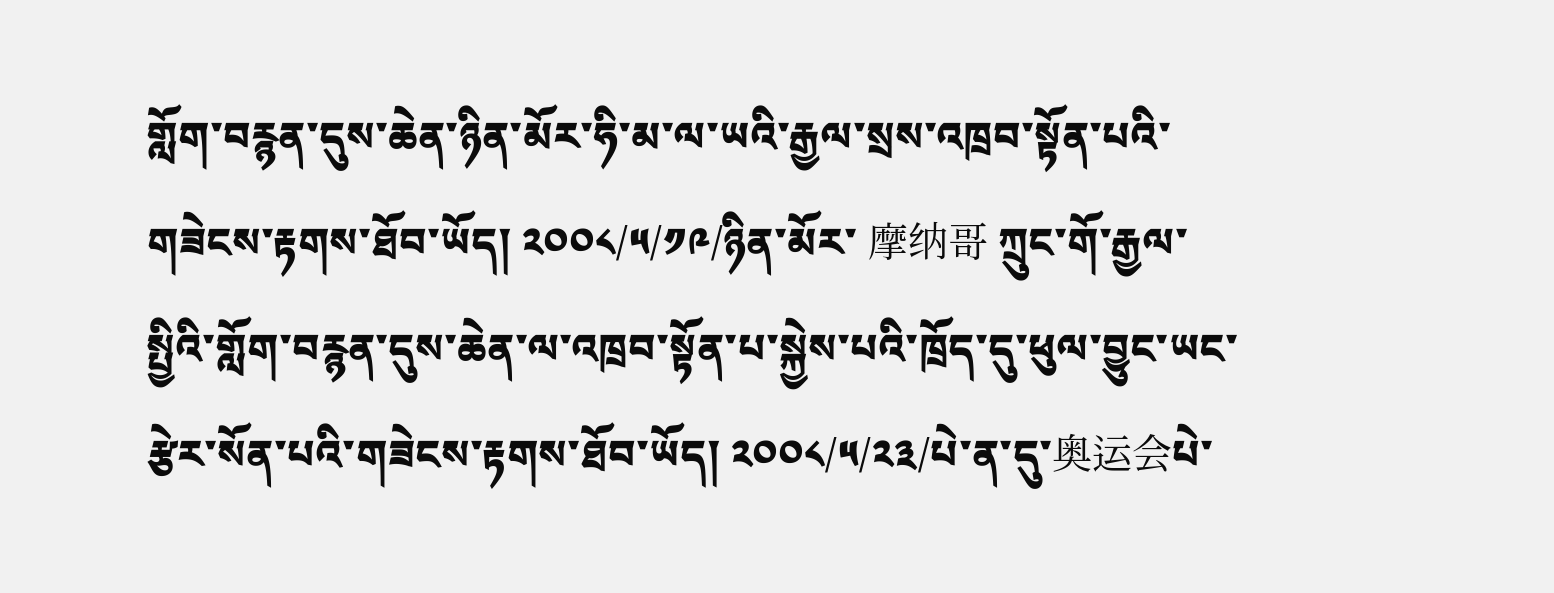གློག་བརྙན་དུས་ཆེན་ཉིན་མོར་ཧི་མ་ལ་ཡའི་རྒྱལ་སྲས་འཁྲབ་སྟོན་པའི་གཟེངས་རྟགས་ཐོབ་ཡོད། ༢༠༠༨/༥/༡༩/ཉིན་མོར་ 摩纳哥 ཀྲུང་གོ་རྒྱལ་སྤྱིའི་གློག་བརྙན་དུས་ཆེན་ལ་འཁྲབ་སྟོན་པ་སྐྱེས་པའི་ཁྲོད་དུ་ཕུལ་བྱུང་ཡང་རྩེར་སོན་པའི་གཟེངས་རྟགས་ཐོབ་ཡོད། ༢༠༠༨/༥/༢༣/པེ་ན་དུ་奥运会པེ་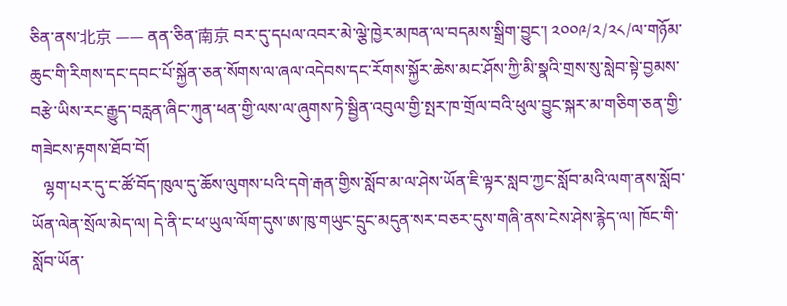ཅིན་ནས་北京 —— ནན་ཅིན་南京 བར་དུ་དཔལ་འབར་མེ་ལྕེ་ཁྱེར་མཁན་ལ་བདམས་སྒྲིག་བྱུང་། ༢༠༠༩/༢/༢༨/ལ་གཉོམ་ཆུང་གི་རིགས་དང་དབང་པོ་སྐྱོན་ཅན་སོགས་ལ་ཞལ་འདེབས་དང་རོགས་སྐྱོར་ཆེས་མང་ཤོས་ཀྱི་མི་སྣའི་གྲས་སུ་སླེབ་སྟེ་བྱམས་བརྩེ་ཡིས་རང་རྒྱུད་བརླན་ཞིང་ཀུན་ཕན་གྱི་ལས་ལ་ཞུགས་ཏེ་སྦྱིན་འབུལ་གྱི་སྤར་ཁ་གྲོལ་བའི་ཕུལ་བྱུང་སྐར་མ་གཅིག་ཅན་གྱི་གཟེངས་རྟགས་ཐོབ་བོ།
   ལྷག་པར་དུ་ང་ཚོ་བོད་ཁུལ་དུ་ཆོས་ལུགས་པའི་དགེ་རྒན་གྱིས་སློབ་མ་ལ་ཤེས་ཡོན་ཇི་ལྟར་སླབ་ཀྱང་སློབ་མའི་ལག་ནས་སློབ་ཡོན་ལེན་སྲོལ་མེད་ལ། དེ་ནི་ང་ཕ་ཡུལ་ལོག་དུས་ཨ་ཁུ་གཡུང་དྲུང་མདུན་སར་བཅར་དུས་གཞི་ནས་ངེས་ཤེས་རྙེད་ལ། ཁོང་གི་སློབ་ཡོན་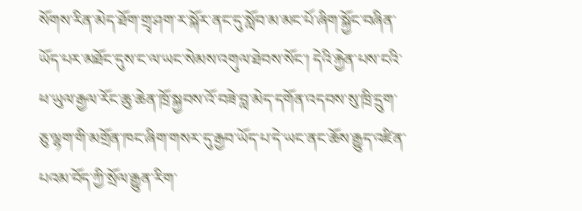སོགས་རིན་མེད་ཐོག་གྲྭ་ཤག་ར་སྐོར་ནང་དུ་སློབ་མ་མང་པོ་ཞིག་སྐྱོང་བཞིན་ཡོད་པར་མཐོང་དུས་ང་ལ་ཡང་སེམས་འགུལ་ཐེབས་སོང་། དེའི་རྐྱེན་པས་ངའི་ཕ་ཡུལ་རྒྱལ་རོང་ཆུ་ཆེན་ཁྲོ་སྐྱབས་འོ་བཟེ་བླ་མེད་དགོན་འདབས་སུ་ཁྲི་དྲུག་ཅུ་ལྷག་གི་མགྲོན་ཁང་ཞིག་གསར་དུ་རྒྱབ་ཡོད་པ་དེ་ཡང་ནང་ཆོས་རྒྱུད་འཛིན་པའམ་བོད་ཀྱི་སྲོལ་རྒྱུན་རིག་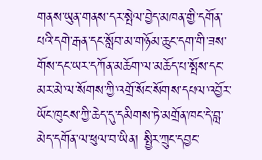གནས་ཡུན་གནས་དར་སྤེལ་བྱེད་མཁན་གྱི་དགོན་པའི་དགེ་རྒན་དང་སློབ་མ་གཉོམ་ཆུང་དག་གི་ཟས་གོས་དང་ཡར་དཀོན་མཆོག་ལ་མཆོད་པ་སྤོས་དང་མར་མེ་ལ་སོགས་ཀྱི་འགྲོ་སོང་སོགས་དཔལ་འབྱོར་ཡོང་ཁུངས་ཀྱི་ཆེད་དུ་དམིགས་ཏེ་མགྲོན་ཁང་དེ་བླ་མེད་དགོན་ལ་ཕུལ་བ་ཡིན། སྤྱིར་ཀྲུང་དབྱང་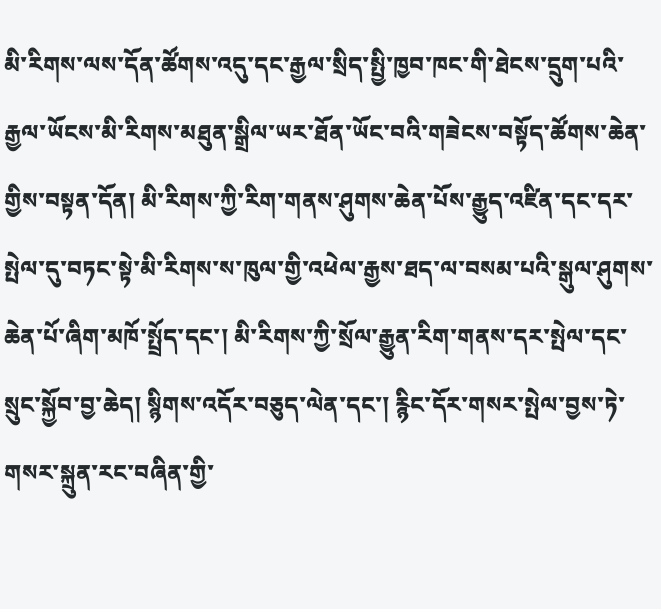མི་རིགས་ལས་དོན་ཚོགས་འདུ་དང་རྒྱལ་སྲིད་སྤྱི་ཁྱབ་ཁང་གི་ཐེངས་དྲུག་པའི་རྒྱལ་ཡོངས་མི་རིགས་མཐུན་སྒྲིལ་ཡར་ཐོན་ཡོང་བའི་གཟེངས་བསྟོད་ཚོགས་ཆེན་གྱིས་བསྟན་དོན། མི་རིགས་ཀྱི་རིག་གནས་ཤུགས་ཆེན་པོས་རྒྱུད་འཛིན་དང་དར་སྤེལ་དུ་བཏང་སྟེ་མི་རིགས་ས་ཁུལ་གྱི་འཕེལ་རྒྱས་ཐད་ལ་བསམ་པའི་སྒུལ་ཤུགས་ཆེན་པོ་ཞིག་མཁོ་སྤྲོད་དང་། མི་རིགས་ཀྱི་སྲོལ་རྒྱུན་རིག་གནས་དར་སྤེལ་དང་སྲུང་སྐྱོབ་བྱ་ཆེད། སྙིགས་འདོར་བཅུད་ལེན་དང་། རྙིང་དོར་གསར་སྤེལ་བྱས་ཏེ་གསར་སྐྲུན་རང་བཞིན་གྱི་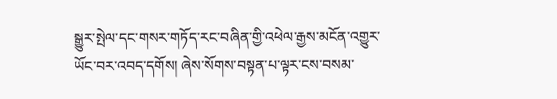སྒྱུར་སྤེལ་དང་གསར་གཏོད་རང་བཞིན་གྱི་འཕེལ་རྒྱས་མངོན་འགྱུར་ཡོང་བར་འབད་དགོས། ཞེས་སོགས་བསྟན་པ་ལྟར་ངས་བསམ་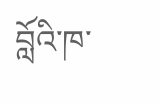བློའི་ཁ་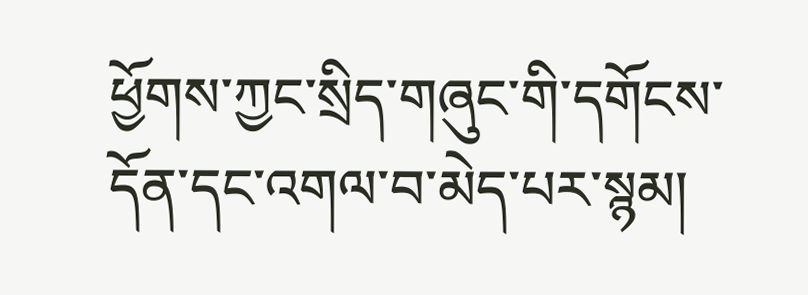ཕྱོགས་ཀྱང་སྲིད་གཞུང་གི་དགོངས་དོན་དང་འགལ་བ་མེད་པར་སྙམ།